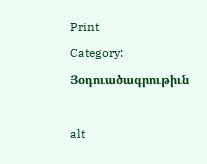Print
Category: Յօդուածագրութիւն

alt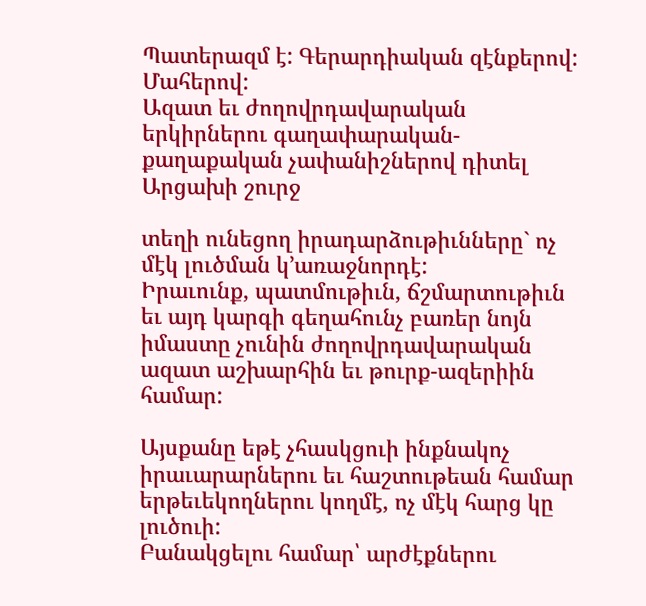Պատերազմ է: Գերարդիական զէնքերով: Մահերով:
Ազատ եւ ժողովրդավարական երկիրներու գաղափարական-քաղաքական չափանիշներով դիտել Արցախի շուրջ

տեղի ունեցող իրադարձութիւնները` ոչ մէկ լուծման կ’առաջնորդէ:
Իրաւունք, պատմութիւն, ճշմարտութիւն եւ այդ կարգի գեղահունչ բառեր նոյն իմաստը չունին ժողովրդավարական ազատ աշխարհին եւ թուրք-ազերիին համար:

Այսքանը եթէ չհասկցուի ինքնակոչ իրաւարարներու եւ հաշտութեան համար երթեւեկողներու կողմէ, ոչ մէկ հարց կը լուծուի:
Բանակցելու համար՝ արժէքներու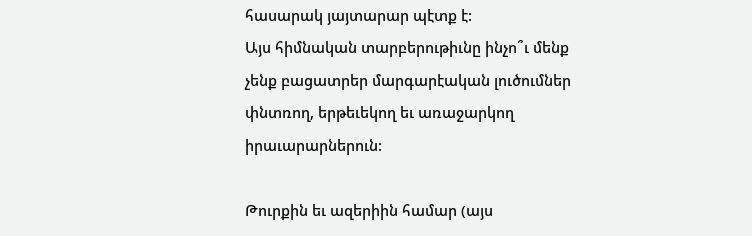հասարակ յայտարար պէտք է:
Այս հիմնական տարբերութիւնը ինչո՞ւ մենք չենք բացատրեր մարգարէական լուծումներ փնտռող, երթեւեկող եւ առաջարկող իրաւարարներուն:

Թուրքին եւ ազերիին համար (այս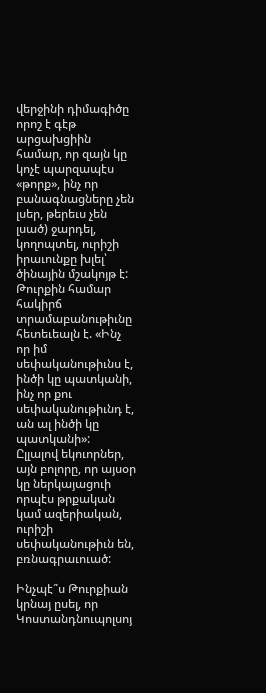վերջինի դիմագիծը որոշ է գէթ արցախցիին համար, որ զայն կը կոչէ պարզապէս «թորք», ինչ որ բանագնացները չեն լսեր, թերեւս չեն լսած) ջարդել, կողոպտել, ուրիշի իրաւունքը խլել՝ ծինային մշակոյթ է:
Թուրքին համար հակիրճ տրամաբանութիւնը հետեւեալն է. «Ինչ որ իմ սեփականութիւնս է, ինծի կը պատկանի, ինչ որ քու սեփականութիւնդ է, ան ալ ինծի կը պատկանի»:
Ըլլալով եկուորներ, այն բոլորը, որ այսօր կը ներկայացուի որպէս թրքական կամ ազերիական, ուրիշի սեփականութիւն են, բռնագրաւուած:

Ինչպէ՞ս Թուրքիան կրնայ ըսել, որ Կոստանդնուպոլսոյ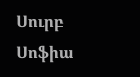Սուրբ Սոֆիա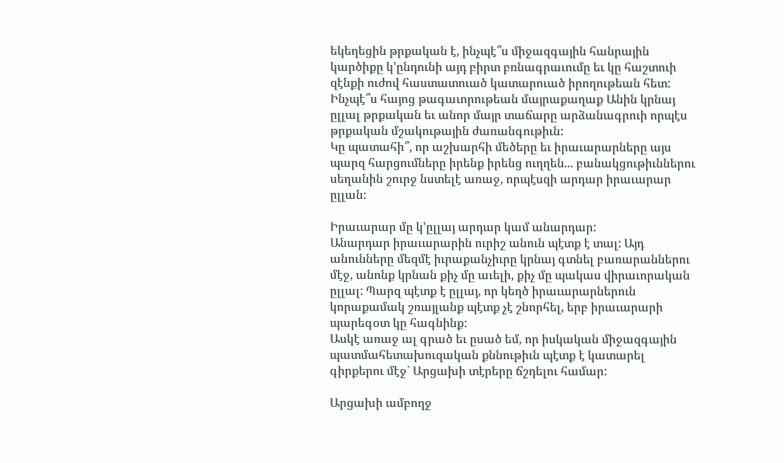եկեղեցին թրքական է, ինչպէ՞ս միջազգային հանրային կարծիքը կ’ընդունի այդ բիրտ բռնագրաւումը եւ կը հաշտուի զէնքի ուժով հաստատուած կատարուած իրողութեան հետ:
Ինչպէ՞ս հայոց թագաւորութեան մայրաքաղաք Անին կրնայ ըլլալ թրքական եւ անոր մայր տաճարը արձանագրուի որպէս թրքական մշակութային ժառանգութիւն:
Կը պատահի՞, որ աշխարհի մեծերը եւ իրաւարարները այս պարզ հարցումները իրենք իրենց ուղղեն... բանակցութիւններու սեղանին շուրջ նստելէ առաջ, որպէսզի արդար իրաւարար ըլլան:

Իրաւարար մը կ’ըլլայ արդար կամ անարդար:
Անարդար իրաւարարին ուրիշ անուն պէտք է տալ: Այդ անունները մեզմէ իւրաքանչիւրը կրնայ գտնել բառարաններու մէջ, անոնք կրնան քիչ մը աւելի, քիչ մը պակաս վիրաւորական ըլլալ: Պարզ պէտք է ըլլայ, որ կեղծ իրաւարարներուն կորաքամակ շռայլանք պէտք չէ շնորհել, երբ իրաւարարի պարեգօտ կը հագնինք:
Ասկէ առաջ ալ գրած եւ ըսած եմ, որ իսկական միջազգային պատմահետախուզական քննութիւն պէտք է կատարել գիրքերու մէջ` Արցախի տէրերը ճշդելու համար:

Արցախի ամբողջ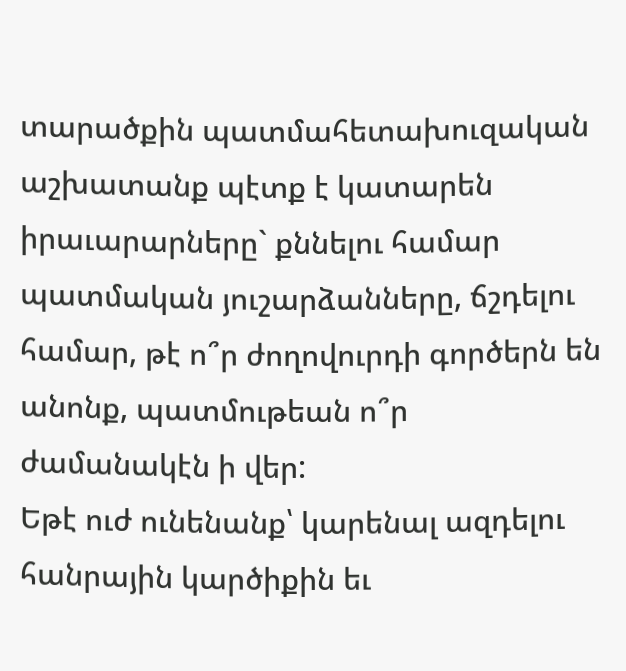տարածքին պատմահետախուզական աշխատանք պէտք է կատարեն իրաւարարները` քննելու համար պատմական յուշարձանները, ճշդելու համար, թէ ո՞ր ժողովուրդի գործերն են անոնք, պատմութեան ո՞ր ժամանակէն ի վեր:
Եթէ ուժ ունենանք՝ կարենալ ազդելու հանրային կարծիքին եւ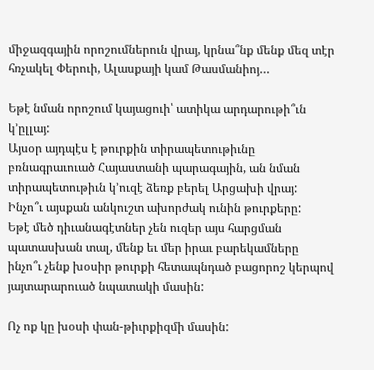միջազգային որոշումներուն վրայ, կրնա՞նք մենք մեզ տէր հռչակել Փերուի, Ալասքայի կամ Թասմանիոյ…

Եթէ նման որոշում կայացուի՝ ատիկա արդարութի՞ւն կ’ըլլայ:
Այսօր այդպէս է թուրքին տիրապետութիւնը բռնագրաւուած Հայաստանի պարագային, ան նման տիրապետութիւն կ’ուզէ ձեռք բերել Արցախի վրայ:
Ինչո՞ւ այսքան անկուշտ ախորժակ ունին թուրքերը:
Եթէ մեծ դիւանագէտներ չեն ուզեր այս հարցման պատասխան տալ, մենք եւ մեր իրաւ բարեկամները ինչո՞ւ չենք խօսիր թուրքի հետապնդած բացորոշ կերպով յայտարարուած նպատակի մասին:

Ոչ ոք կը խօսի փան-թիւրքիզմի մասին: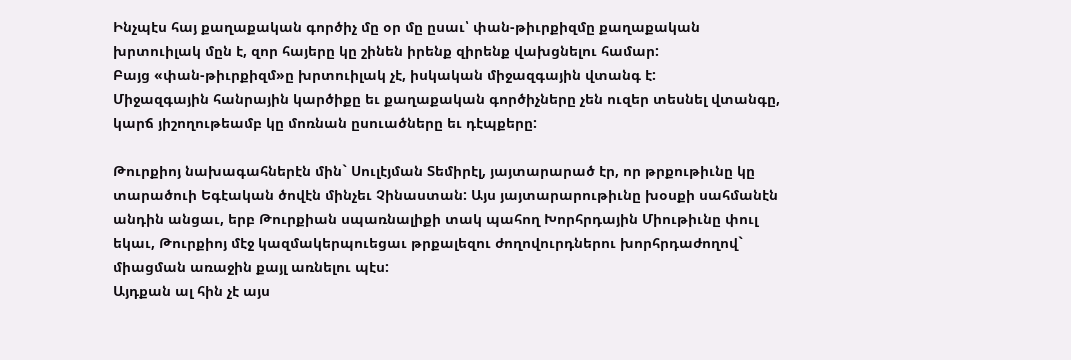Ինչպէս հայ քաղաքական գործիչ մը օր մը ըսաւ՝ փան-թիւրքիզմը քաղաքական խրտուիլակ մըն է, զոր հայերը կը շինեն իրենք զիրենք վախցնելու համար:
Բայց «փան-թիւրքիզմ»ը խրտուիլակ չէ, իսկական միջազգային վտանգ է:
Միջազգային հանրային կարծիքը եւ քաղաքական գործիչները չեն ուզեր տեսնել վտանգը, կարճ յիշողութեամբ կը մոռնան ըսուածները եւ դէպքերը:

Թուրքիոյ նախագահներէն մին` Սուլէյման Տեմիրէլ, յայտարարած էր, որ թրքութիւնը կը տարածուի Եգէական ծովէն մինչեւ Չինաստան: Այս յայտարարութիւնը խօսքի սահմանէն անդին անցաւ, երբ Թուրքիան սպառնալիքի տակ պահող Խորհրդային Միութիւնը փուլ եկաւ, Թուրքիոյ մէջ կազմակերպուեցաւ թրքալեզու ժողովուրդներու խորհրդաժողով` միացման առաջին քայլ առնելու պէս:
Այդքան ալ հին չէ այս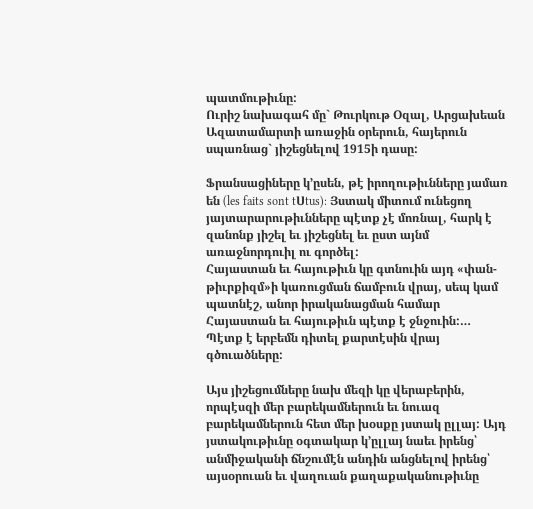պատմութիւնը:
Ուրիշ նախագահ մը` Թուրկութ Օզալ, Արցախեան Ազատամարտի առաջին օրերուն, հայերուն սպառնաց` յիշեցնելով 1915ի դասը:

Ֆրանսացիները կ’ըսեն, թէ իրողութիւնները յամառ են (les faits sont tՍtus): Յստակ միտում ունեցող յայտարարութիւնները պէտք չէ մոռնալ, հարկ է զանոնք յիշել եւ յիշեցնել եւ ըստ այնմ առաջնորդուիլ ու գործել:
Հայաստան եւ հայութիւն կը գտնուին այդ «փան-թիւրքիզմ»ի կառուցման ճամբուն վրայ, սեպ կամ պատնէշ, անոր իրականացման համար Հայաստան եւ հայութիւն պէտք է ջնջուին:… Պէտք է երբեմն դիտել քարտէսին վրայ գծուածները:

Այս յիշեցումները նախ մեզի կը վերաբերին, որպէսզի մեր բարեկամներուն եւ նուազ բարեկամներուն հետ մեր խօսքը յստակ ըլլայ: Այդ յստակութիւնը օգտակար կ’ըլլայ նաեւ իրենց՝ անմիջականի ճնշումէն անդին անցնելով իրենց՝ այսօրուան եւ վաղուան քաղաքականութիւնը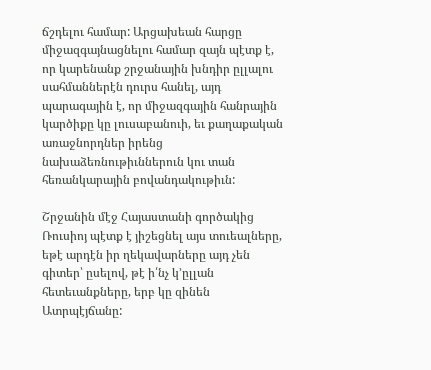ճշդելու համար: Արցախեան հարցը միջազգայնացնելու համար զայն պէտք է, որ կարենանք շրջանային խնդիր ըլլալու սահմաններէն դուրս հանել, այդ պարագային է, որ միջազգային հանրային կարծիքը կը լուսաբանուի, եւ քաղաքական առաջնորդներ իրենց նախաձեռնութիւններուն կու տան հեռանկարային բովանդակութիւն:

Շրջանին մէջ Հայաստանի գործակից Ռուսիոյ պէտք է յիշեցնել այս տուեալները, եթէ արդէն իր ղեկավարները այդ չեն գիտեր՝ ըսելով, թէ ի՛նչ կ՚ըլլան հետեւանքները, երբ կը զինեն Ատրպէյճանը: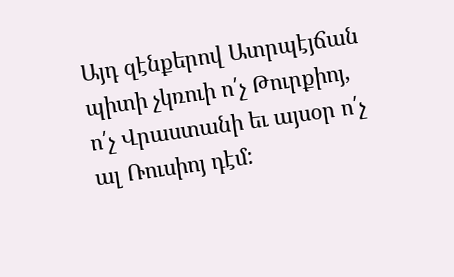Այդ զէնքերով Ատրպէյճան պիտի չկռուի ո՛չ Թուրքիոյ, ո՛չ Վրաստանի եւ այսօր ո՛չ ալ Ռուսիոյ դէմ: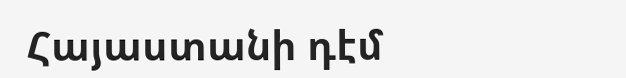Հայաստանի դէմ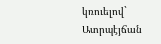կռուելով` Ատրպէյճան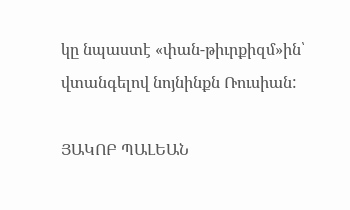կը նպաստէ «փան-թիւրքիզմ»ին՝ վտանգելով նոյնինքն Ռուսիան:

ՅԱԿՈԲ ՊԱԼԵԱՆ